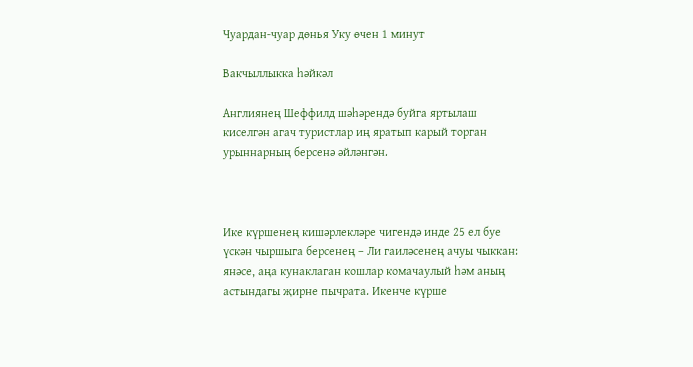Чуардан-чуар дөнья Уку өчен 1 минут

Вакчыллыкка һәйкәл

Англиянең Шеффилд шәһәрендә буйга яртылаш киселгән агач туристлар иң яратып карый торган урыннарның берсенә әйләнгән.



Ике күршенең кишәрлекләре чигендә инде 25 ел буе үскән чыршыга берсенең – Ли гаиләсенең ачуы чыккан: янәсе, аңа кунаклаган кошлар комачаулый һәм аның астындагы җирне пычрата. Икенче күрше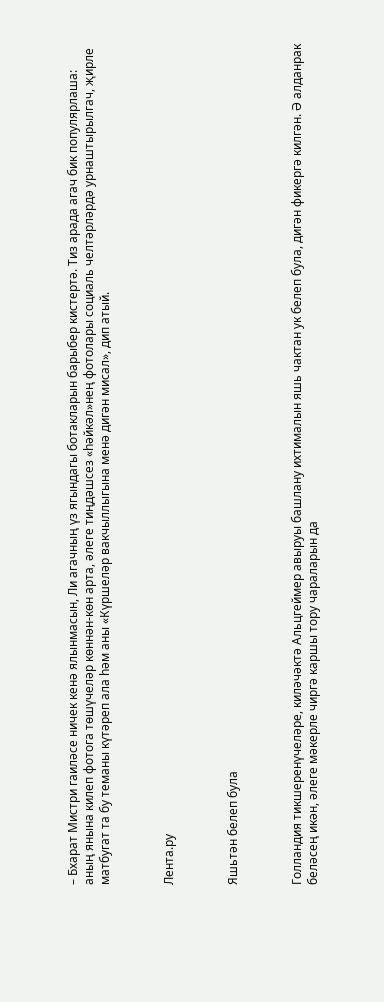– Бхарат Мистри гаиләсе ничек кенә ялынмасын, Ли агачның үз ягындагы ботакларын барыбер кистертә. Тиз арада агач бик популярлаша: аның янына килеп фотога төшүчеләр көннән-көн арта, әлеге тиңдәшсез «һәйкәл»нең фотолары социаль челтәрләрдә урнаштырылгач, җирле матбугат та бу теманы күтәреп ала һәм аны «Күршеләр вакчыллыгына менә дигән мисал», дип атый.



Лента.ру



Яшьтән белеп була



Голландия тикшеренүчеләре, киләчәктә Альцгеймер авыруы башлану ихтималын яшь чактан ук белеп була, дигән фикергә килгән. Ә алданрак беләсең икән, әлеге мәкерле чиргә каршы тору чараларын да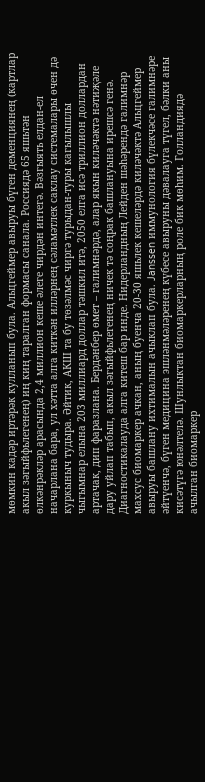мөмкин кадәр иртәрәк кулланып була. Альцгеймер авыруы бүген деменциянең (картлар акыл зәгыйфьлегенең) иң киң таралган формасы санала. Россиядә 65 яшьтән өлкәнрәкләр арасында 2,4 миллион кеше әлеге чирдән интегә. Вәзгыять елдан-ел начарлана бара, ул хәтта алга киткән илләрнең сәламәтлек саклау системалары өчен дә куркыныч тудыра. Әйтик, АКШ та бу төзәлмәс чиргә турыдан-туры кагылышлы чыгымнар елына 203 миллиард доллар тәшкил итә, 2050 елга исә триллион доллардан артачак, дип фаразлана. Бердәнбер өмет – галимнәрдә, алар якын киләчәктә нәтиҗәле дару уйлап табып, акыл зәгыйфьлегенең ничек тә соңрак башлануына ирешсә генә. Диагностикалауда алга китеш бар инде. Нидерландның Лейден шәһәрендә галимнәр махсус биомаркер ачкан, аның буенча 20-30 яшьлек кешеләрдә киләчәктә Альцгеймер авыруы башлану ихтималын ачыклап була. Janssen иммунология бүлекчәсе галимнәре әйтүенчә, бүген медицина эшләнмәләренең күбесе авыруны дәвалауга түгел, бәлки аны кисәтүгә юнәлтелә. Шунлыктан биомаркерларның роле бик мөһим. Голландиядә ачылган биомаркер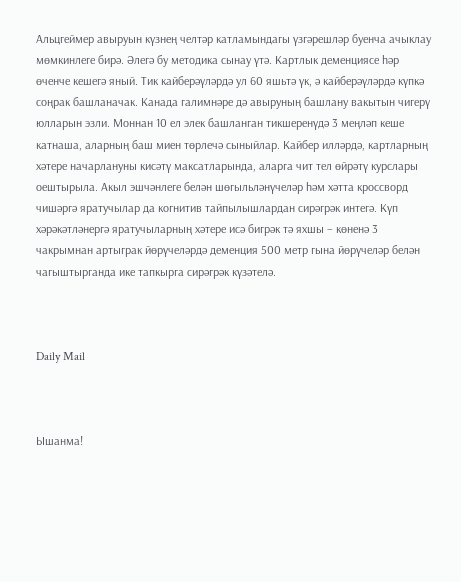Альцгеймер авыруын күзнең челтәр катламындагы үзгәрешләр буенча ачыклау мөмкинлеге бирә. Әлегә бу методика сынау үтә. Картлык деменциясе һәр өченче кешегә яный. Тик кайберәүләрдә ул 60 яшьтә үк, ә кайберәүләрдә күпкә соңрак башланачак. Канада галимнәре дә авыруның башлану вакытын чигерү юлларын эзли. Моннан 10 ел элек башланган тикшеренүдә 3 меңләп кеше катнаша, аларның баш миен төрлечә сыныйлар. Кайбер илләрдә, картларның хәтере начарлануны кисәтү максатларында, аларга чит тел өйрәтү курслары оештырыла. Акыл эшчәнлеге белән шөгыльләнүчеләр һәм хәтта кроссворд чишәргә яратучылар да когнитив тайпылышлардан сирәгрәк интегә. Күп хәрәкәтләнергә яратучыларның хәтере исә бигрәк тә яхшы – көненә 3 чакрымнан артыграк йөрүчеләрдә деменция 500 метр гына йөрүчеләр белән чагыштырганда ике тапкырга сирәгрәк күзәтелә.



Daily Mail



Ышанма!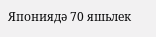Япониядә 70 яшьлек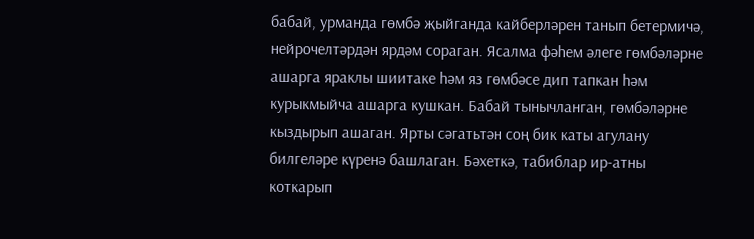бабай, урманда гөмбә җыйганда кайберләрен танып бетермичә, нейрочелтәрдән ярдәм сораган. Ясалма фәһем әлеге гөмбәләрне ашарга яраклы шиитаке һәм яз гөмбәсе дип тапкан һәм курыкмыйча ашарга кушкан. Бабай тынычланган, гөмбәләрне кыздырып ашаган. Ярты сәгатьтән соң бик каты агулану билгеләре күренә башлаган. Бәхеткә, табиблар ир-атны коткарып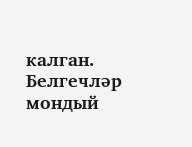калган. Белгечләр мондый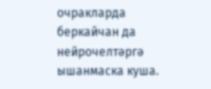очракларда беркайчан да нейрочелтәргә ышанмаска куша.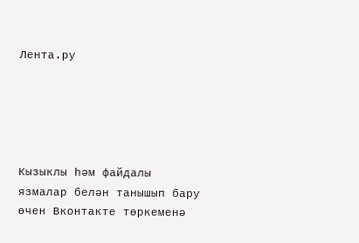Лента.ру





Кызыклы һәм файдалы язмалар белән танышып бару өчен Вконтакте төркеменә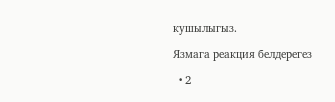кушылыгыз.

Язмага реакция белдерегез

  • 2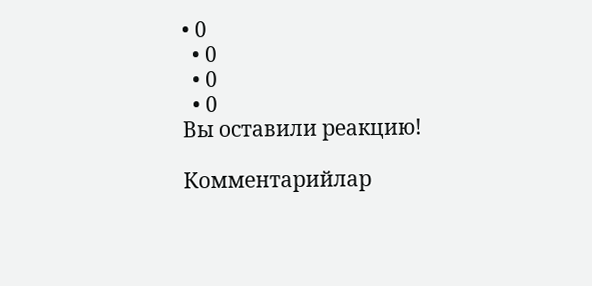• 0
  • 0
  • 0
  • 0
Вы оставили реакцию!

Комментарийлар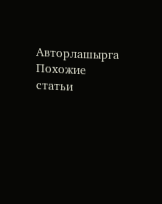Авторлашырга
Похожие статьи